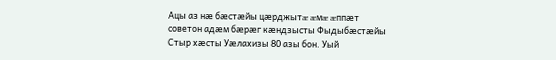Ацы аз нæ бæстæйы цæрджытæ æмæ æппæт советон адæм бæрæг кæндзысты Фыдыбæстæйы Стыр хæсты Уæлахизы 80 азы бон. Уый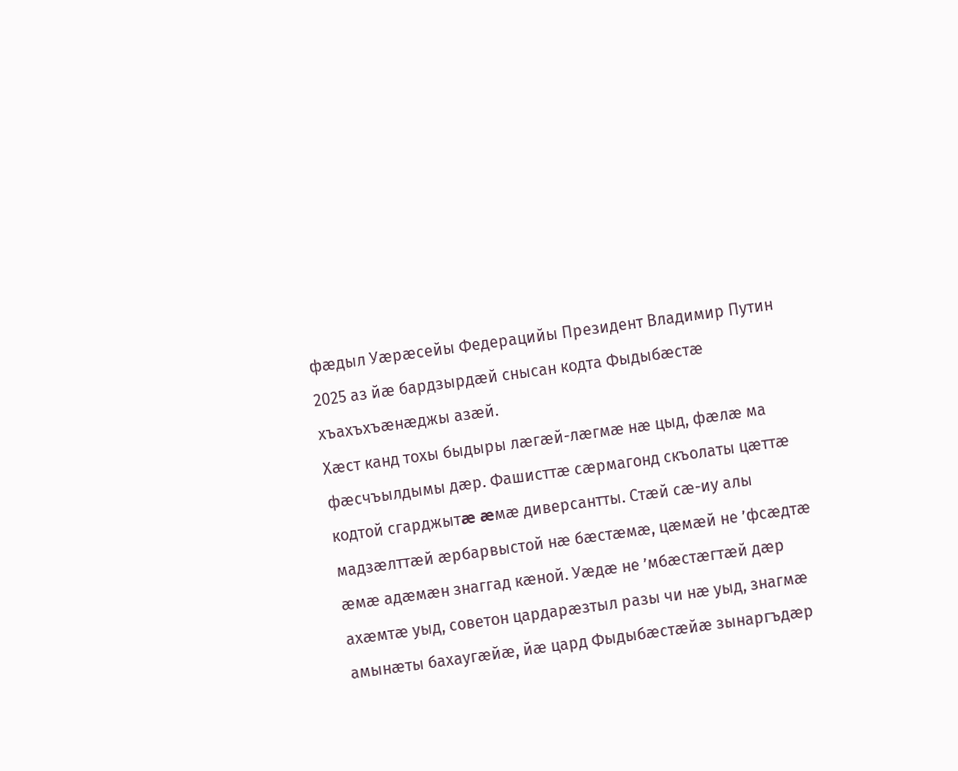фæдыл Уæрæсейы Федерацийы Президент Владимир Путин 2025 аз йæ бардзырдæй снысан кодта Фыдыбæстæ хъахъхъæнæджы азæй.
Хæст канд тохы быдыры лæгæй-лæгмæ нæ цыд, фæлæ ма фæсчъылдымы дæр. Фашисттæ сæрмагонд скъолаты цæттæ кодтой сгарджытæ æмæ диверсантты. Стæй сæ-иу алы мадзæлттæй æрбарвыстой нæ бæстæмæ, цæмæй не ’фсæдтæ æмæ адæмæн знаггад кæной. Уæдæ не ’мбæстæгтæй дæр ахæмтæ уыд, советон цардарæзтыл разы чи нæ уыд, знагмæ амынæты бахаугæйæ, йæ цард Фыдыбæстæйæ зынаргъдæр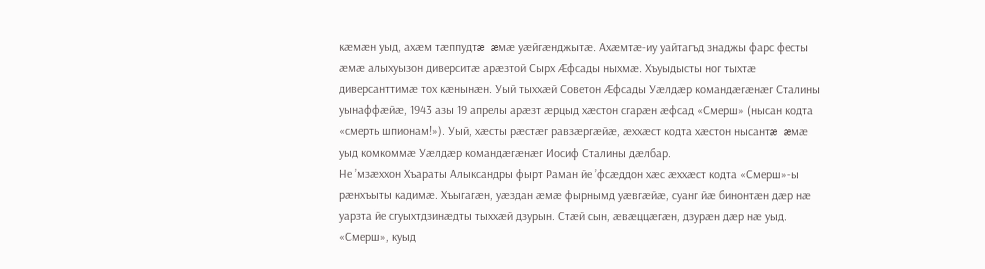кæмæн уыд, ахæм тæппудтæ æмæ уæйгæнджытæ. Ахæмтæ-иу уайтагъд знаджы фарс фесты æмæ алыхуызон диверситæ арæзтой Сырх Æфсады ныхмæ. Хъуыдысты ног тыхтæ диверсанттимæ тох кæнынæн. Уый тыххæй Советон Æфсады Уæлдæр командæгæнæг Сталины уынаффæйæ, 1943 азы 19 апрелы арæзт æрцыд хæстон сгарæн æфсад «Смерш» (нысан кодта «смерть шпионам!»). Уый, хæсты рæстæг равзæргæйæ, æххæст кодта хæстон нысантæ æмæ уыд комкоммæ Уæлдæр командæгæнæг Иосиф Сталины дæлбар.
Не ’мзæххон Хъараты Алыксандры фырт Раман йе ’фсæддон хæс æххæст кодта «Смерш»-ы рæнхъыты кадимæ. Хъыгагæн, уæздан æмæ фырнымд уæвгæйæ, суанг йæ бинонтæн дæр нæ уарзта йе сгуыхтдзинæдты тыххæй дзурын. Стæй сын, æвæццæгæн, дзурæн дæр нæ уыд. «Смерш», куыд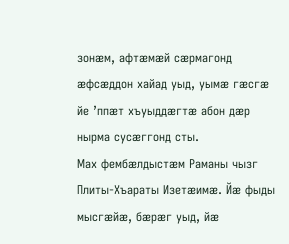зонæм, афтæмæй сæрмагонд æфсæддон хайад уыд, уымæ гæсгæ йе ’ппæт хъуыддæгтæ абон дæр нырма сусæггонд сты.
Мах фембæлдыстæм Раманы чызг Плиты-Хъараты Изетæимæ. Йæ фыды мысгæйæ, бæрæг уыд, йæ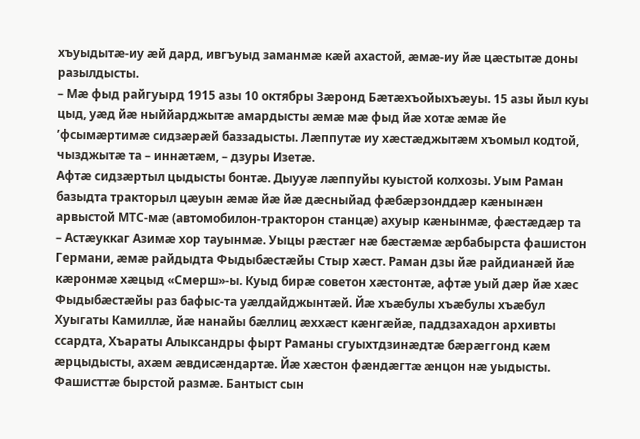хъуыдытæ-иу æй дард, ивгъуыд заманмæ кæй ахастой, æмæ-иу йæ цæстытæ доны разылдысты.
– Мæ фыд райгуырд 1915 азы 10 октябры Зæронд Бæтæхъойыхъæуы. 15 азы йыл куы цыд, уæд йæ ныййарджытæ амардысты æмæ мæ фыд йæ хотæ æмæ йе ’фсымæртимæ сидзæрæй баззадысты. Лæппутæ иу хæстæджытæм хъомыл кодтой, чызджытæ та – иннæтæм, – дзуры Изетæ.
Афтæ сидзæртыл цыдысты бонтæ. Дыууæ лæппуйы куыстой колхозы. Уым Раман базыдта тракторыл цæуын æмæ йæ йæ дæсныйад фæбæрзонддæр кæнынæн арвыстой МТС-мæ (автомобилон-тракторон станцæ) ахуыр кæнынмæ, фæстæдæр та – Астæуккаг Азимæ хор тауынмæ. Уыцы рæстæг нæ бæстæмæ æрбабырста фашистон Германи, æмæ райдыдта Фыдыбæстæйы Стыр хæст. Раман дзы йæ райдианæй йæ кæронмæ хæцыд «Смерш»-ы. Куыд бирæ советон хæстонтæ, афтæ уый дæр йæ хæс Фыдыбæстæйы раз бафыс-та уæлдайджынтæй. Йæ хъæбулы хъæбулы хъæбул Хуыгаты Камиллæ, йæ нанайы бæллиц æххæст кæнгæйæ, паддзахадон архивты ссардта, Хъараты Алыксандры фырт Раманы сгуыхтдзинæдтæ бæрæггонд кæм æрцыдысты, ахæм æвдисæндартæ. Йæ хæстон фæндæгтæ æнцон нæ уыдысты. Фашисттæ бырстой размæ. Бантыст сын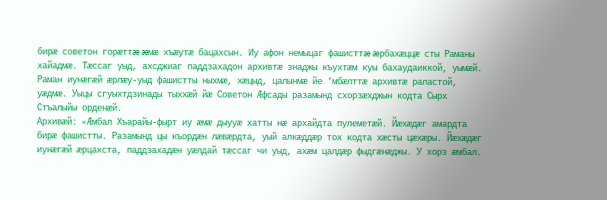бирæ советон горæттæ æмæ хъæутæ бацахсын. Иу афон немыцаг фашисттæ æрбахæццæ сты Раманы хайадмæ. Тæссаг уыд, ахсджиаг паддзахадон архивтæ знаджы къухтæм куы бахаудаиккой, уымæй. Раман иунæгæй æрлæу-уыд фашистты ныхмæ, хæцыд, цалынмæ йе ’мбæлттæ архивтæ раластой, уæдмæ. Уыцы сгуыхтдзинады тыххæй йæ Советон Æфсады разамынд схорзæхджын кодта Сырх Стъалыйы орденæй.
Архивæй: «Æмбал Хъарайы-фырт иу æмæ дыууæ хатты нæ архайдта пулеметæй. Йæхæдæг амардта бирæ фашистты. Разамынд цы къордæн лæвæрдта, уый алкæддæр тох кодта хæсты цæхæры. Йæхæдæг иунæгæй æрцахста, паддзахадæн уæлдай тæссаг чи уыд, ахæм цалдæр фыдгæнæджы. У хорз æмбал.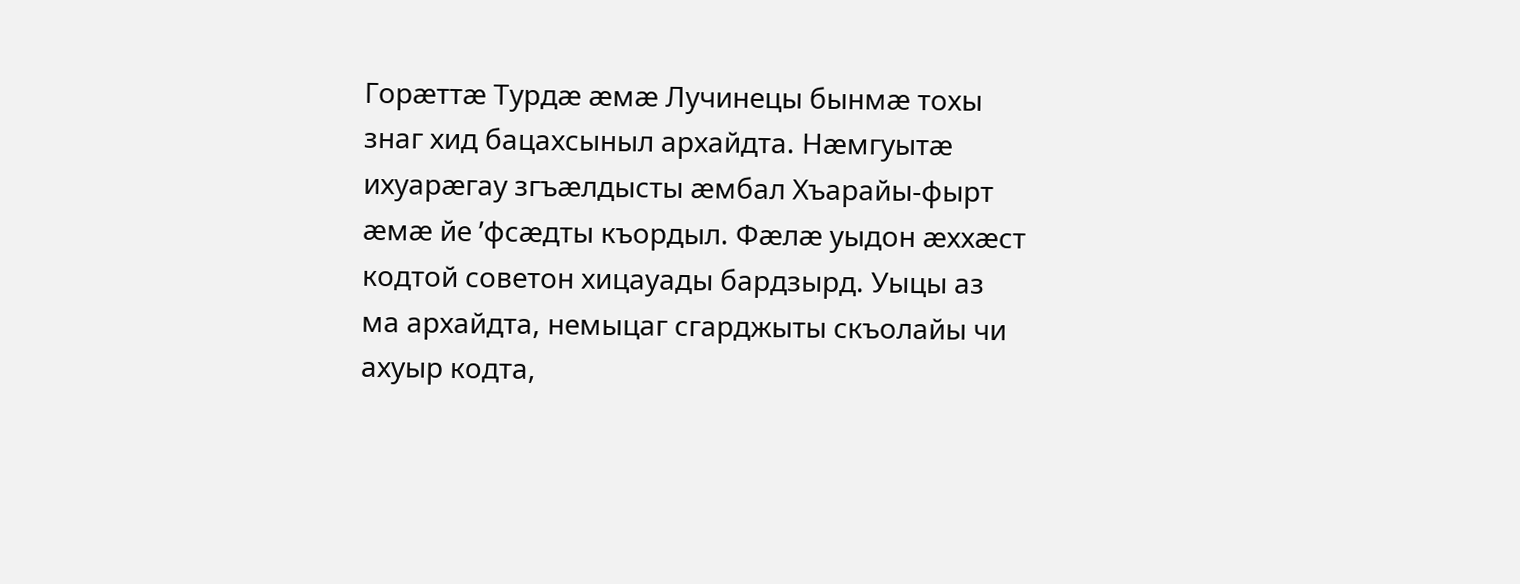Горæттæ Турдæ æмæ Лучинецы бынмæ тохы знаг хид бацахсыныл архайдта. Нæмгуытæ ихуарæгау згъæлдысты æмбал Хъарайы-фырт æмæ йе ’фсæдты къордыл. Фæлæ уыдон æххæст кодтой советон хицауады бардзырд. Уыцы аз ма архайдта, немыцаг сгарджыты скъолайы чи ахуыр кодта,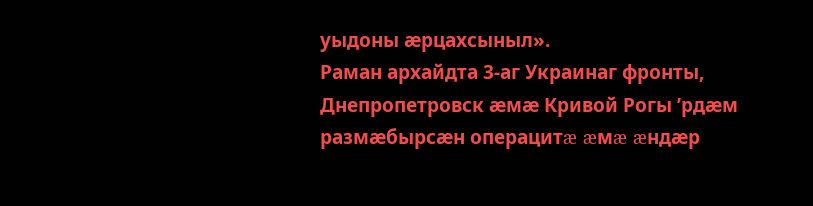уыдоны æрцахсыныл».
Раман архайдта 3-аг Украинаг фронты, Днепропетровск æмæ Кривой Рогы ’рдæм размæбырсæн операцитæ æмæ æндæр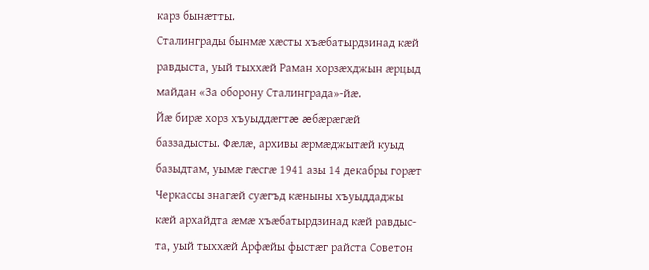карз бынæтты.
Сталинграды бынмæ хæсты хъæбатырдзинад кæй равдыста, уый тыххæй Раман хорзæхджын æрцыд майдан «За оборону Сталинграда»-йæ.
Йæ бирæ хорз хъуыддæгтæ æбæрæгæй баззадысты. Фæлæ, архивы æрмæджытæй куыд базыдтам, уымæ гæсгæ 1941 азы 14 декабры горæт Черкассы знагæй суæгъд кæныны хъуыддаджы кæй архайдта æмæ хъæбатырдзинад кæй равдыс-
та, уый тыххæй Арфæйы фыстæг райста Советон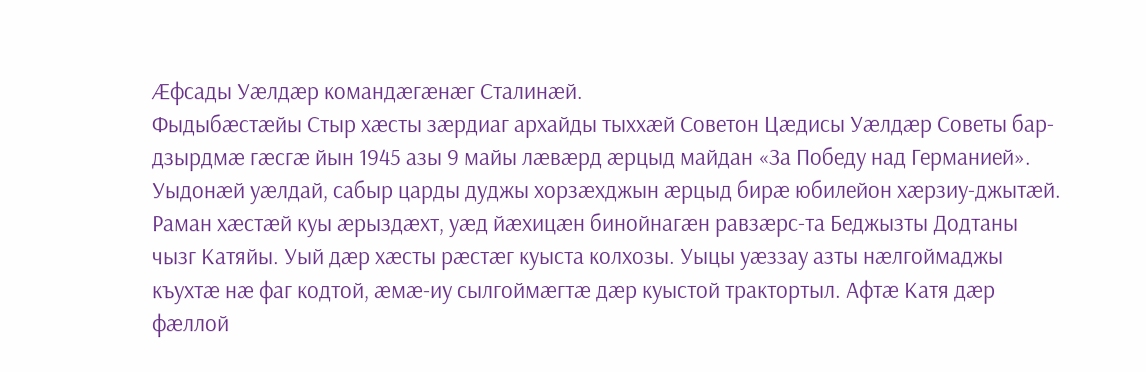Æфсады Уæлдæр командæгæнæг Сталинæй.
Фыдыбæстæйы Стыр хæсты зæрдиаг архайды тыххæй Советон Цæдисы Уæлдæр Советы бар-дзырдмæ гæсгæ йын 1945 азы 9 майы лæвæрд æрцыд майдан «За Победу над Германией». Уыдонæй уæлдай, сабыр царды дуджы хорзæхджын æрцыд бирæ юбилейон хæрзиу-джытæй.
Раман хæстæй куы æрыздæхт, уæд йæхицæн бинойнагæн равзæрс-та Беджызты Додтаны чызг Катяйы. Уый дæр хæсты рæстæг куыста колхозы. Уыцы уæззау азты нæлгоймаджы къухтæ нæ фаг кодтой, æмæ-иу сылгоймæгтæ дæр куыстой трактортыл. Афтæ Катя дæр фæллой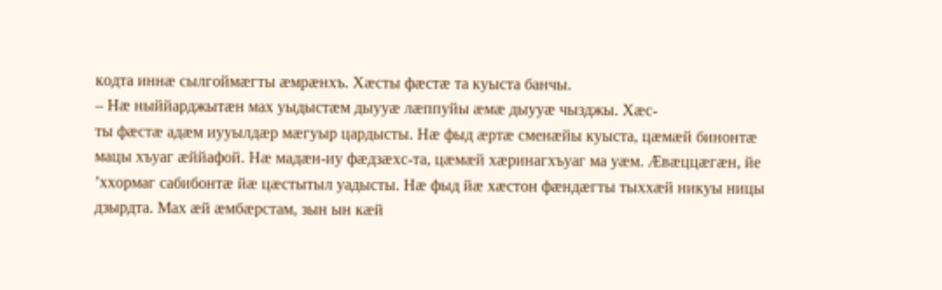кодта иннæ сылгоймæгты æмрæнхъ. Хæсты фæстæ та куыста банчы.
– Нæ ныййарджытæн мах уыдыстæм дыууæ лæппуйы æмæ дыууæ чызджы. Хæс-
ты фæстæ адæм иууылдæр мæгуыр цардысты. Нæ фыд æртæ сменæйы куыста, цæмæй бинонтæ мацы хъуаг æййафой. Нæ мадæн-иу фæдзæхс-та, цæмæй хæринагхъуаг ма уæм. Æвæццæгæн, йе ’ххормаг сабибонтæ йæ цæстытыл уадысты. Нæ фыд йæ хæстон фæндæгты тыххæй никуы ницы дзырдта. Мах æй æмбæрстам, зын ын кæй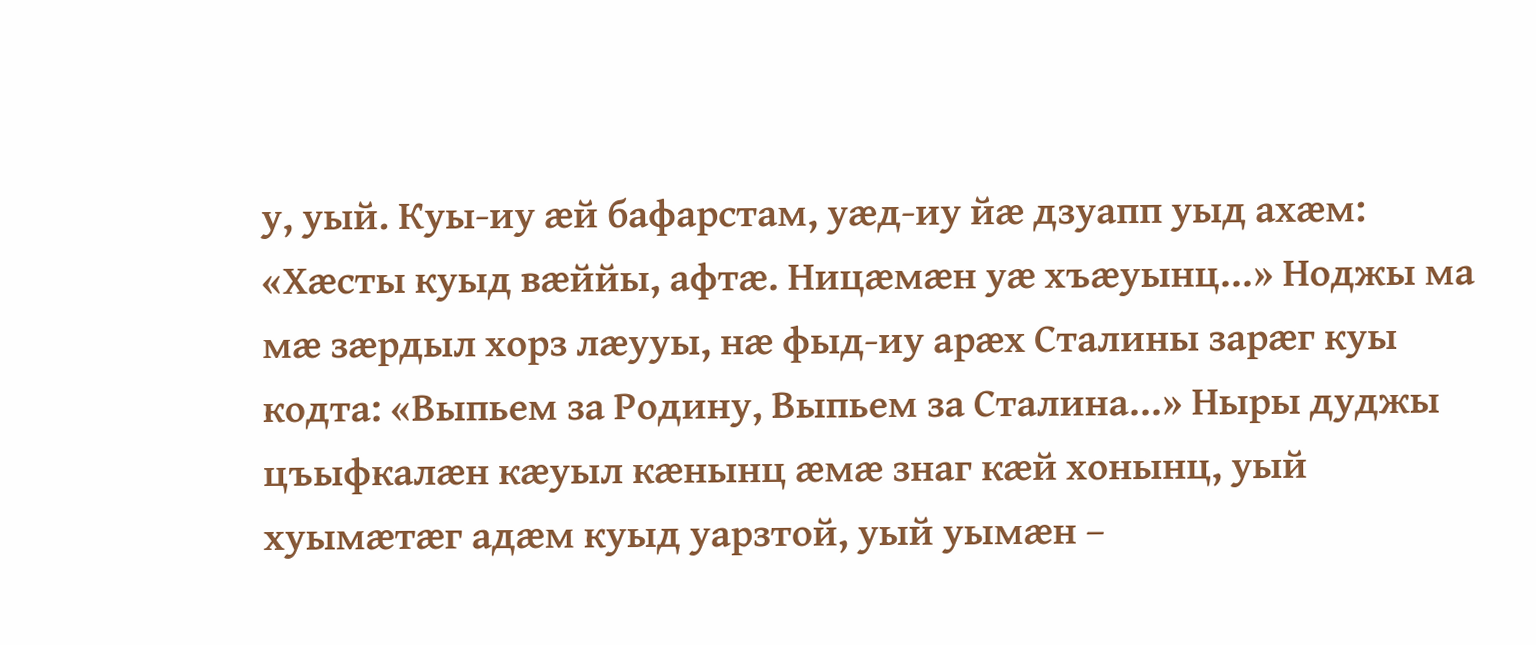у, уый. Куы-иу æй бафарстам, уæд-иу йæ дзуапп уыд ахæм: «Хæсты куыд вæййы, афтæ. Ницæмæн уæ хъæуынц…» Ноджы ма мæ зæрдыл хорз лæууы, нæ фыд-иу арæх Сталины зарæг куы кодта: «Выпьем за Родину, Выпьем за Сталина…» Ныры дуджы цъыфкалæн кæуыл кæнынц æмæ знаг кæй хонынц, уый хуымæтæг адæм куыд уарзтой, уый уымæн –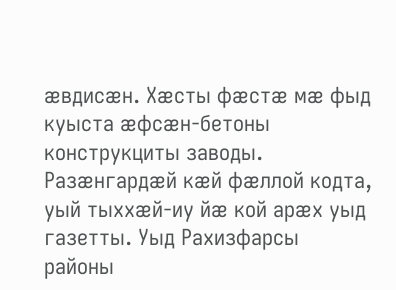æвдисæн. Хæсты фæстæ мæ фыд куыста æфсæн-бетоны конструкциты заводы. Разæнгардæй кæй фæллой кодта, уый тыххæй-иу йæ кой арæх уыд газетты. Уыд Рахизфарсы районы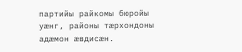партийы райкомы бюройы уæнг, районы тæрхондоны адæмон æвдисæн.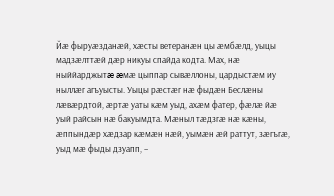Йæ фыруæзданæй, хæсты ветеранæн цы æмбæлд, уыцы мадзæлттæй дæр никуы спайда кодта. Мах, нæ ныййарджытæ æмæ цыппар сывæллоны, цардыстæм иу ныллæг агъуысты. Уыцы рæстæг нæ фыдæн Беслæны лæвæрдтой, æртæ уаты кæм уыд, ахæм фатер, фæлæ йæ уый райсын нæ бакуымдта. Мæныл тæдзгæ нæ кæны, æппындæр хæдзар кæмæн нæй, уымæн æй раттут, зæгъгæ, уыд мæ фыды дзуапп, –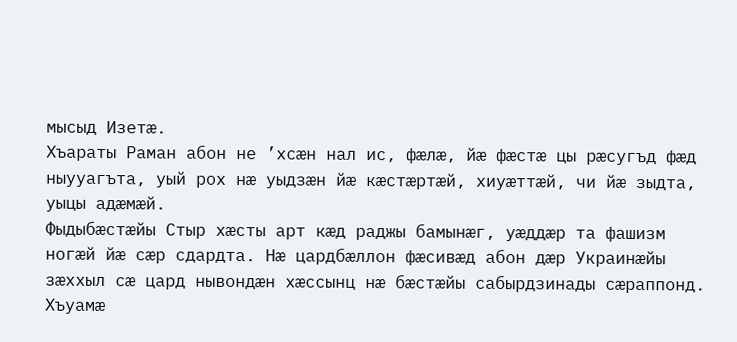мысыд Изетæ.
Хъараты Раман абон не ’хсæн нал ис, фæлæ, йæ фæстæ цы рæсугъд фæд ныууагъта, уый рох нæ уыдзæн йæ кæстæртæй, хиуæттæй, чи йæ зыдта, уыцы адæмæй.
Фыдыбæстæйы Стыр хæсты арт кæд раджы бамынæг, уæддæр та фашизм ногæй йæ сæр сдардта. Нæ цардбæллон фæсивæд абон дæр Украинæйы зæххыл сæ цард нывондæн хæссынц нæ бæстæйы сабырдзинады сæраппонд. Хъуамæ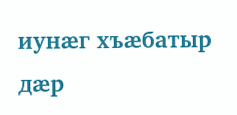иунæг хъæбатыр дæр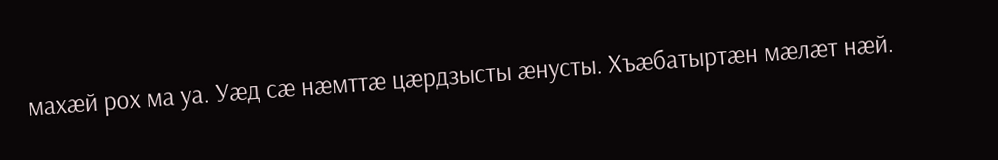махæй рох ма уа. Уæд сæ нæмттæ цæрдзысты æнусты. Хъæбатыртæн мæлæт нæй.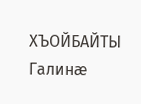ХЪОЙБАЙТЫ Галинæ